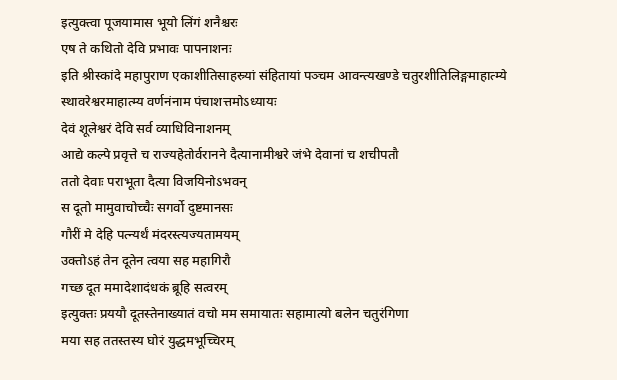इत्युक्त्वा पूजयामास भूयो लिंगं शनैश्चरः
एष ते कथितो देवि प्रभावः पापनाशनः
इति श्रीस्कांदे महापुराण एकाशीतिसाहस्र्यां संहितायां पञ्चम आवन्त्यखण्डे चतुरशीतिलिङ्गमाहात्म्ये स्थावरेश्वरमाहात्म्य वर्णनंनाम पंचाशत्तमोऽध्यायः
देवं शूलेश्वरं देवि सर्व व्याधिविनाशनम्
आद्ये कल्पे प्रवृत्ते च राज्यहेतोर्वरानने दैत्यानामीश्वरे जंभे देवानां च शचीपतौ
ततो देवाः पराभूता दैत्या विजयिनोऽभवन्
स दूतो मामुवाचोच्चैः सगर्वो दुष्टमानसः
गौरीं मे देहि पत्न्यर्थं मंदरस्त्यज्यतामयम्
उक्तोऽहं तेन दूतेन त्वया सह महागिरौ
गच्छ दूत ममादेशादंधकं ब्रूहि सत्वरम्
इत्युक्तः प्रययौ दूतस्तेनाख्यातं वचो मम समायातः सहामात्यो बलेन चतुरंगिणा
मया सह ततस्तस्य घोरं युद्धमभूच्चिरम्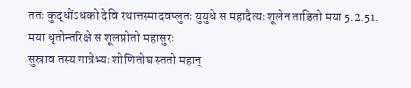ततः कुद्धोंऽधको देवि रथात्तस्मादवप्लुतः युयुधे स महादैत्यः शूलेन ताडितो मया 5.2.51.
मया धृतोन्तरिक्षे स शूलप्रोतो महासुरः
सुस्राव तस्य गात्रेभ्यः शोणितोघ स्ततो महान्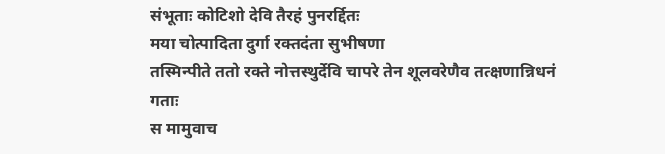संभूताः कोटिशो देवि तैरहं पुनरर्द्दितः
मया चोत्पादिता दुर्गा रक्तदंता सुभीषणा
तस्मिन्पीते ततो रक्ते नोत्तस्थुर्देवि चापरे तेन शूलवरेणैव तत्क्षणान्निधनं गताः
स मामुवाच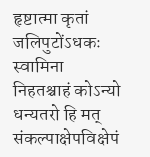हृष्टात्मा कृतां जलिपुटोंऽधकः
स्वामिना निहतश्चाहं कोऽन्यो धन्यतरो हि मत्
संकल्पाक्षेपविक्षेपं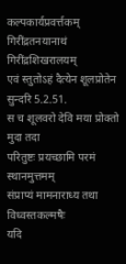कल्पकार्यप्रवर्त्तकम्
गिरींद्रतनयानाथं गिरींद्रशिखरालयम्
एवं स्तुतोऽहं दैत्येन शूलप्रोतेन सुन्दरि 5.2.51.
स च शूलवरो देवि मया प्रोक्तो मुदा तदा
परितुष्टः प्रयच्छामि परमं स्थानमुत्तमम्
संप्राप्यं मामनाराध्य तथा विध्वस्तकल्मषैः
यदि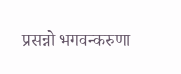प्रसन्नो भगवन्करुणा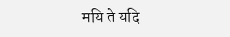मयि ते यदि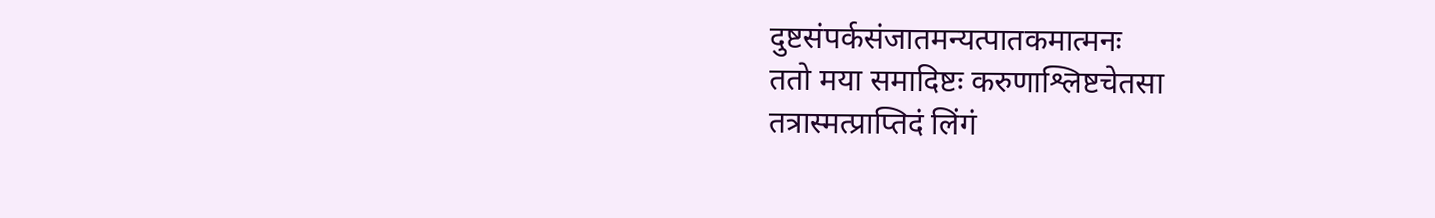दुष्टसंपर्कसंजातमन्यत्पातकमात्मनः
ततो मया समादिष्टः करुणाश्लिष्टचेतसा
तत्रास्मत्प्राप्तिदं लिंगं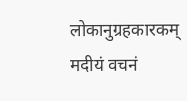लोकानुग्रहकारकम्
मदीयं वचनं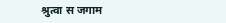श्रुत्वा स जगाम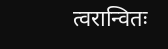त्वरान्वितः